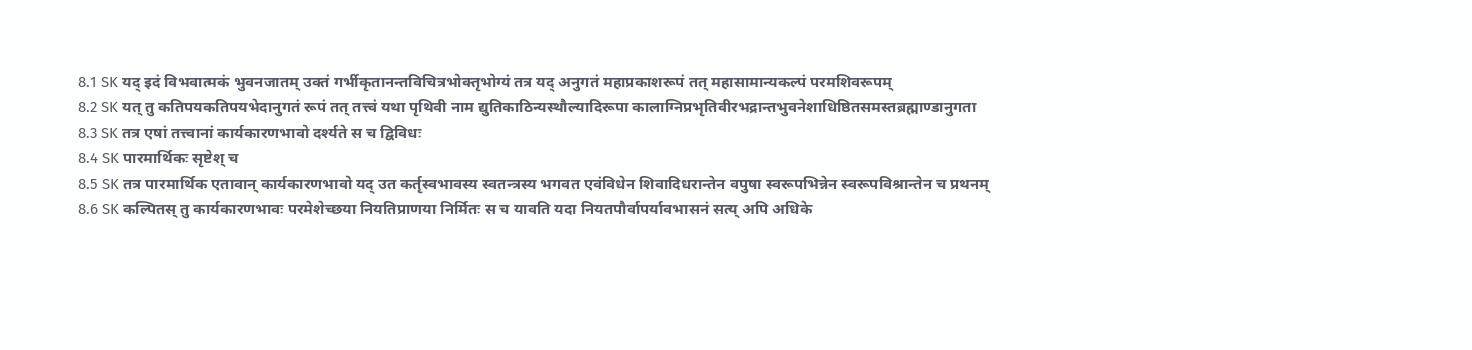8.1 SK यद् इदं विभवात्मकं भुवनजातम् उक्तं गर्भीकृतानन्तविचित्रभोक्तृभोग्यं तत्र यद् अनुगतं महाप्रकाशरूपं तत् महासामान्यकल्पं परमशिवरूपम्
8.2 SK यत् तु कतिपयकतिपयभेदानुगतं रूपं तत् तत्त्वं यथा पृथिवी नाम द्युतिकाठिन्यस्थौल्यादिरूपा कालाग्निप्रभृतिवीरभद्रान्तभुवनेशाधिष्ठितसमस्तब्रह्माण्डानुगता
8.3 SK तत्र एषां तत्त्वानां कार्यकारणभावो दर्श्यते स च द्विविधः
8.4 SK पारमार्थिकः सृष्टेश् च
8.5 SK तत्र पारमार्थिक एतावान् कार्यकारणभावो यद् उत कर्तृस्वभावस्य स्वतन्त्रस्य भगवत एवंविधेन शिवादिधरान्तेन वपुषा स्वरूपभिन्नेन स्वरूपविश्रान्तेन च प्रथनम्
8.6 SK कल्पितस् तु कार्यकारणभावः परमेशेच्छया नियतिप्राणया निर्मितः स च यावति यदा नियतपौर्वापर्यावभासनं सत्य् अपि अधिके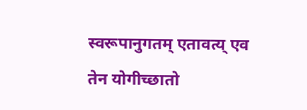स्वरूपानुगतम् एतावत्य् एव तेन योगीच्छातो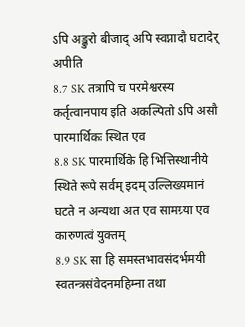ऽपि अङ्कुरो बीजाद् अपि स्वप्नादौ घटादेर् अपीति
8.7 SK तत्रापि च परमेश्वरस्य कर्तृत्वानपाय इति अकल्पितो ऽपि असौ पारमार्थिकः स्थित एव
8.8 SK पारमार्थिके हि भित्तिस्थानीये स्थिते रूपे सर्वम् इदम् उल्लिख्यमानं घटते न अन्यथा अत एव सामग्र्या एव कारुणत्वं युक्तम्
8.9 SK सा हि समस्तभावसंदर्भमयी स्वतन्त्रसंवेदनमहिम्ना तथा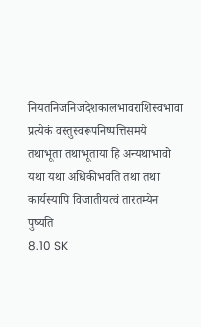नियतनिजनिजदेशकालभावराशिस्वभावा प्रत्येकं वस्तुस्वरूपनिष्पत्तिसमये तथाभूता तथाभूताया हि अन्यथाभावो यथा यथा अधिकीभवति तथा तथा कार्यस्यापि विजातीयत्वं तारतम्येन पुष्यति
8.10 SK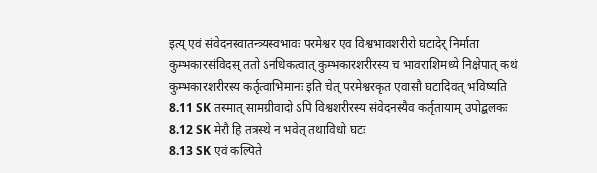इत्य् एवं संवेदनस्वातन्त्र्यस्वभावः परमेश्वर एव विश्वभावशरीरो घटादेर् निर्माता कुम्भकारसंविदस् ततो ऽनधिकत्वात् कुम्भकारशरीरस्य च भावराशिमध्ये निक्षेपात् कथं कुम्भकारशरीरस्य कर्तृत्वाभिमानः इति चेत् परमेश्वरकृत एवासौ घटादिवत् भविष्यति
8.11 SK तस्मात् सामग्रीवादो ऽपि विश्वशरीरस्य संवेदनस्यैव कर्तृतायाम् उपोद्बलकः
8.12 SK मेरौ हि तत्रस्थे न भवेत् तथाविधो घटः
8.13 SK एवं कल्पिते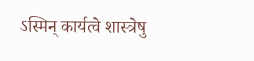ऽस्मिन् कार्यत्वे शास्त्रेषु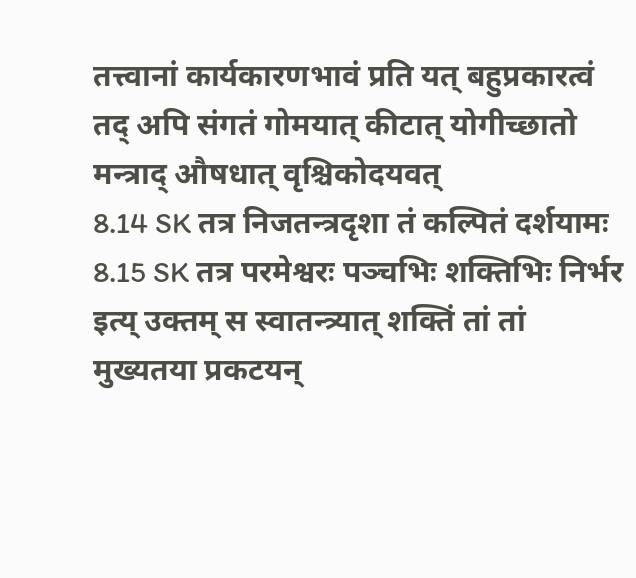तत्त्वानां कार्यकारणभावं प्रति यत् बहुप्रकारत्वं तद् अपि संगतं गोमयात् कीटात् योगीच्छातो मन्त्राद् औषधात् वृश्चिकोदयवत्
8.14 SK तत्र निजतन्त्रदृशा तं कल्पितं दर्शयामः
8.15 SK तत्र परमेश्वरः पञ्चभिः शक्तिभिः निर्भर इत्य् उक्तम् स स्वातन्त्र्यात् शक्तिं तां तां मुख्यतया प्रकटयन्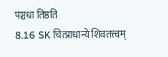पञ्चधा तिष्ठति
8.16 SK चित्प्राधान्ये शिवतत्त्वम्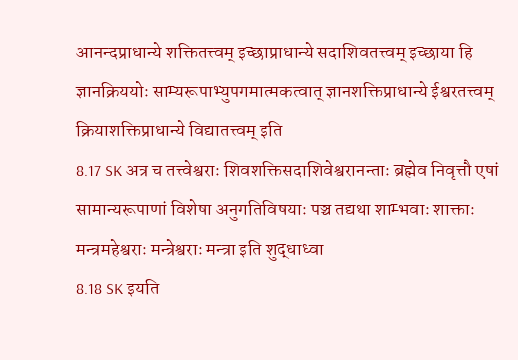आनन्दप्राधान्ये शक्तितत्त्वम् इच्छाप्राधान्ये सदाशिवतत्त्वम् इच्छाया हि ज्ञानक्रिययोः साम्यरूपाभ्युपगमात्मकत्वात् ज्ञानशक्तिप्राधान्ये ईश्वरतत्त्वम् क्रियाशक्तिप्राधान्ये विद्यातत्त्वम् इति
8.17 SK अत्र च तत्त्वेश्वराः शिवशक्तिसदाशिवेश्वरानन्ताः ब्रह्मेव निवृत्तौ एषां सामान्यरूपाणां विशेषा अनुगतिविषयाः पञ्च तद्यथा शाम्भवाः शाक्ताः मन्त्रमहेश्वराः मन्त्रेश्वराः मन्त्रा इति शुद्धाध्वा
8.18 SK इयति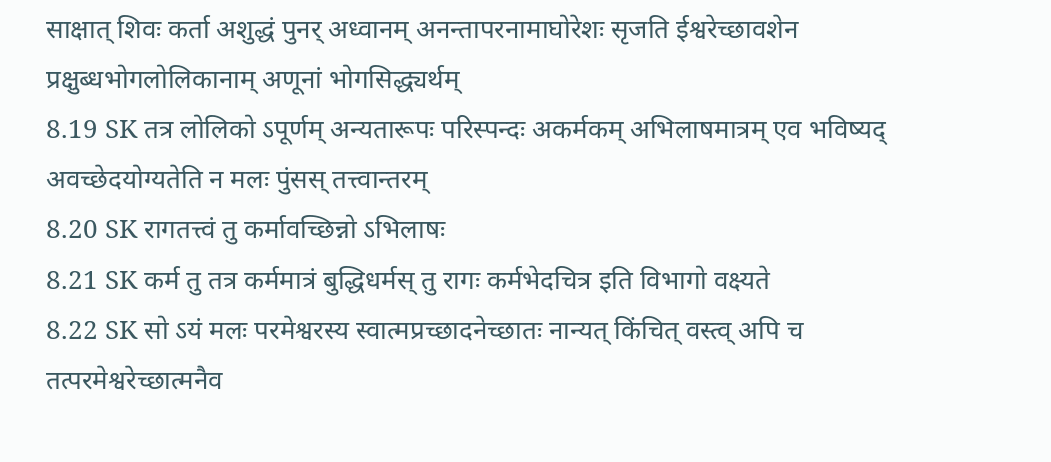साक्षात् शिवः कर्ता अशुद्धं पुनर् अध्वानम् अनन्तापरनामाघोरेशः सृजति ईश्वरेच्छावशेन प्रक्षुब्धभोगलोलिकानाम् अणूनां भोगसिद्ध्यर्थम्
8.19 SK तत्र लोलिको ऽपूर्णम् अन्यतारूपः परिस्पन्दः अकर्मकम् अभिलाषमात्रम् एव भविष्यद् अवच्छेदयोग्यतेति न मलः पुंसस् तत्त्वान्तरम्
8.20 SK रागतत्त्वं तु कर्मावच्छिन्नो ऽभिलाषः
8.21 SK कर्म तु तत्र कर्ममात्रं बुद्धिधर्मस् तु रागः कर्मभेदचित्र इति विभागो वक्ष्यते
8.22 SK सो ऽयं मलः परमेश्वरस्य स्वात्मप्रच्छादनेच्छातः नान्यत् किंचित् वस्त्व् अपि च तत्परमेश्वरेच्छात्मनैव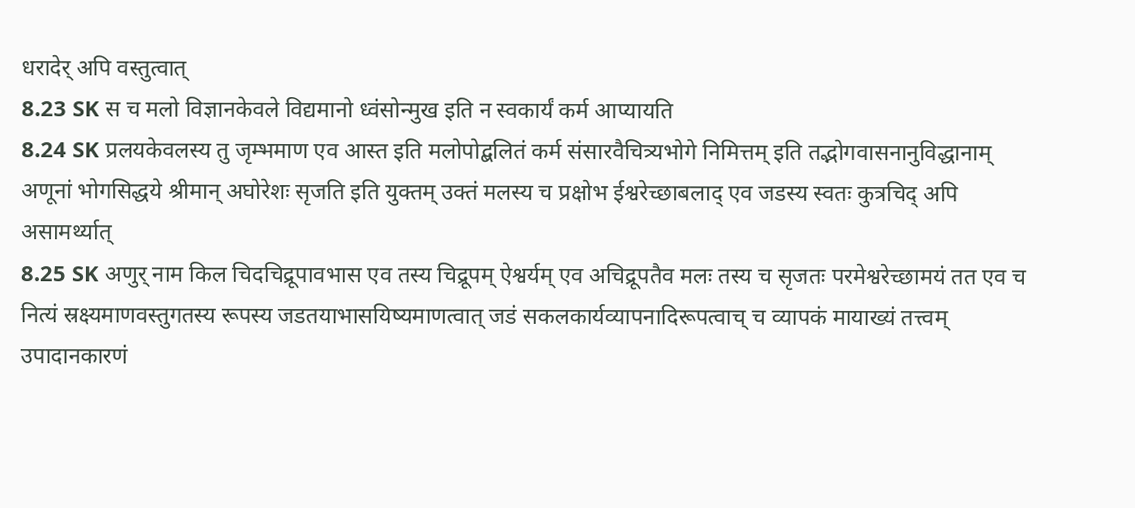धरादेर् अपि वस्तुत्वात्
8.23 SK स च मलो विज्ञानकेवले विद्यमानो ध्वंसोन्मुख इति न स्वकार्यं कर्म आप्यायति
8.24 SK प्रलयकेवलस्य तु जृम्भमाण एव आस्त इति मलोपोद्बलितं कर्म संसारवैचित्र्यभोगे निमित्तम् इति तद्भोगवासनानुविद्धानाम् अणूनां भोगसिद्धये श्रीमान् अघोरेशः सृजति इति युक्तम् उक्तं मलस्य च प्रक्षोभ ईश्वरेच्छाबलाद् एव जडस्य स्वतः कुत्रचिद् अपि असामर्थ्यात्
8.25 SK अणुर् नाम किल चिदचिद्रूपावभास एव तस्य चिद्रूपम् ऐश्वर्यम् एव अचिद्रूपतैव मलः तस्य च सृजतः परमेश्वरेच्छामयं तत एव च नित्यं स्रक्ष्यमाणवस्तुगतस्य रूपस्य जडतयाभासयिष्यमाणत्वात् जडं सकलकार्यव्यापनादिरूपत्वाच् च व्यापकं मायाख्यं तत्त्वम् उपादानकारणं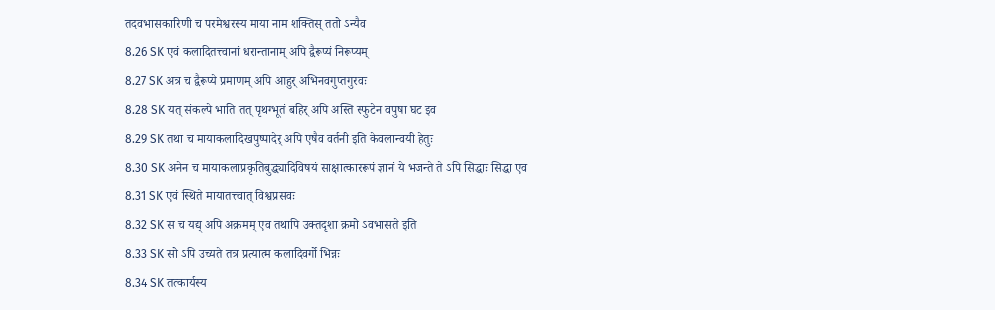तदवभासकारिणी च परमेश्वरस्य माया नाम शक्तिस् ततो ऽन्यैव
8.26 SK एवं कलादितत्त्वानां धरान्तानाम् अपि द्वैरूप्यं निरूप्यम्
8.27 SK अत्र च द्वैरूप्ये प्रमाणम् अपि आहुर् अभिनवगुप्तगुरवः
8.28 SK यत् संकल्पे भाति तत् पृथग्भूतं बहिर् अपि अस्ति स्फुटेन वपुषा घट इव
8.29 SK तथा च मायाकलादिखपुष्पादेर् अपि एषैव वर्तनी इति केवलान्वयी हेतुः
8.30 SK अनेन च मायाकलाप्रकृतिबुद्ध्यादिविषयं साक्षात्काररूपं ज्ञानं ये भजन्ते ते ऽपि सिद्धाः सिद्धा एव
8.31 SK एवं स्थिते मायातत्त्वात् विश्वप्रसवः
8.32 SK स च यद्य् अपि अक्रमम् एव तथापि उक्तदृशा क्रमो ऽवभासते इति
8.33 SK सो ऽपि उच्यते तत्र प्रत्यात्म कलादिवर्गो भिन्नः
8.34 SK तत्कार्यस्य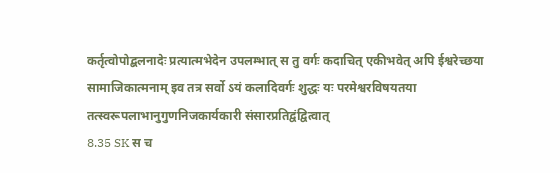कर्तृत्वोपोद्बलनादेः प्रत्यात्मभेदेन उपलम्भात् स तु वर्गः कदाचित् एकीभवेत् अपि ईश्वरेच्छया सामाजिकात्मनाम् इव तत्र सर्वो ऽयं कलादिवर्गः शुद्धः यः परमेश्वरविषयतया तत्स्वरूपलाभानुगुणनिजकार्यकारी संसारप्रतिद्वंद्वित्वात्
8.35 SK स च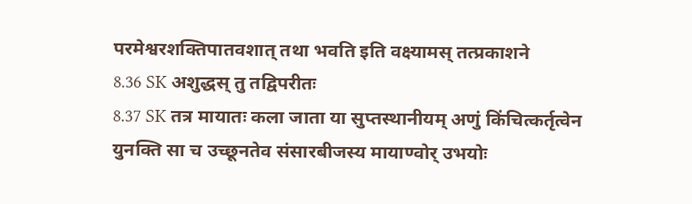परमेश्वरशक्तिपातवशात् तथा भवति इति वक्ष्यामस् तत्प्रकाशने
8.36 SK अशुद्धस् तु तद्विपरीतः
8.37 SK तत्र मायातः कला जाता या सुप्तस्थानीयम् अणुं किंचित्कर्तृत्वेन युनक्ति सा च उच्छूनतेव संसारबीजस्य मायाण्वोर् उभयोः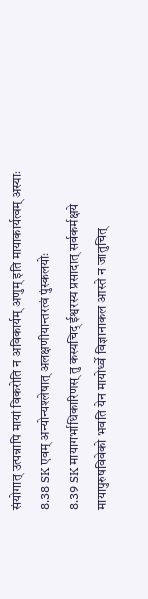संयोगात् उत्पन्नापि मायां विकरोति न अविकार्यम् अणुम् इति मायाकार्यत्वम् अस्याः
8.38 SK एवम् अन्योन्यश्लेषात् अलक्षणीयान्तरत्वं पुंस्कलयोः
8.39 SK मायागर्भाधिकारिणस् तु कस्यचिद् ईश्वरस्य प्रसादात् सर्वकर्मक्षये मायापुरुषविवेको भवति येन मायोर्ध्वे विज्ञानाकल आस्ते न जातुचित्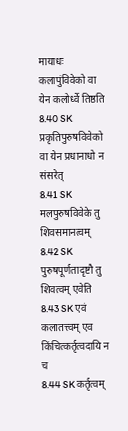मायाधः कलापुंविवेको वा येन कलोर्ध्वे तिष्ठति
8.40 SK प्रकृतिपुरुषविवेको वा येन प्रधानाधो न संसरेत्
8.41 SK मलपुरुषविवेके तु शिवसमानत्वम्
8.42 SK पुरुषपूर्णतादृष्टौ तु शिवत्वम् एवेति
8.43 SK एवं कलातत्त्वम् एव किंचित्कर्तृत्वदायि न च
8.44 SK कर्तृत्वम्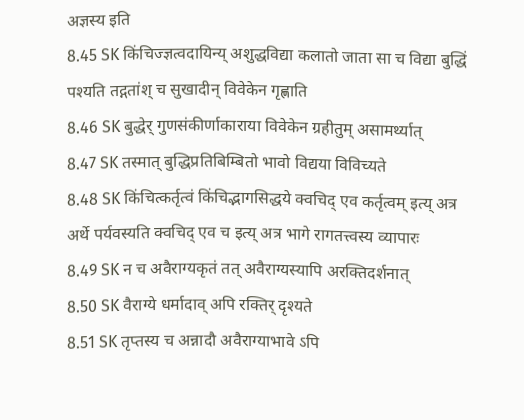अज्ञस्य इति
8.45 SK किंचिज्ज्ञत्वदायिन्य् अशुद्धविद्या कलातो जाता सा च विद्या बुद्धिं पश्यति तद्गतांश् च सुखादीन् विवेकेन गृह्णाति
8.46 SK बुद्धेर् गुणसंकीर्णाकाराया विवेकेन ग्रहीतुम् असामर्थ्यात्
8.47 SK तस्मात् बुद्धिप्रतिबिम्बितो भावो विद्यया विविच्यते
8.48 SK किंचित्कर्तृत्वं किंचिद्भागसिद्धये क्वचिद् एव कर्तृत्वम् इत्य् अत्र अर्थे पर्यवस्यति क्वचिद् एव च इत्य् अत्र भागे रागतत्त्वस्य व्यापारः
8.49 SK न च अवैराग्यकृतं तत् अवैराग्यस्यापि अरक्तिदर्शनात्
8.50 SK वैराग्ये धर्मादाव् अपि रक्तिर् दृश्यते
8.51 SK तृप्तस्य च अन्नादौ अवैराग्याभावे ऽपि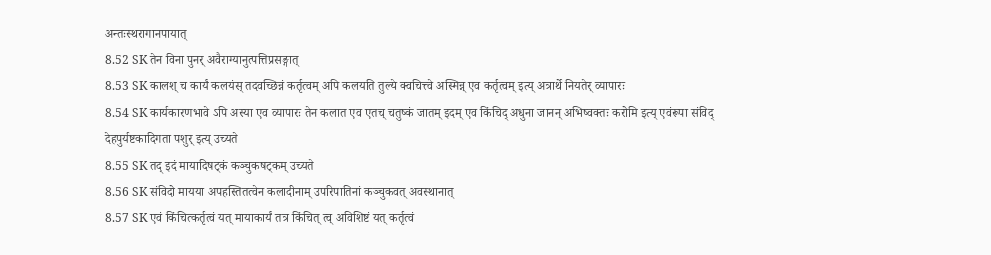अन्तःस्थरागानपायात्
8.52 SK तेन विना पुनर् अवैराग्यानुत्पत्तिप्रसङ्गात्
8.53 SK कालश् च कार्यं कलयंस् तदवच्छिन्नं कर्तृत्वम् अपि कलयति तुल्ये क्वचित्त्वे अस्मिन्न् एव कर्तृत्वम् इत्य् अत्रार्थे नियतेर् व्यापारः
8.54 SK कार्यकारणभावे ऽपि अस्या एव व्यापारः तेन कलात एव एतच् चतुष्कं जातम् इदम् एव किंचिद् अधुना जानन् अभिष्वक्तः करोमि इत्य् एवंरूपा संविद् देहपुर्यष्टकादिगता पशुर् इत्य् उच्यते
8.55 SK तद् इदं मायादिषट्कं कञ्चुकषट्कम् उच्यते
8.56 SK संविदो मायया अपहस्तितत्वेन कलादीनाम् उपरिपातिनां कञ्चुकवत् अवस्थानात्
8.57 SK एवं किंचित्कर्तृत्वं यत् मायाकार्यं तत्र किंचित् त्व् अविशिष्टं यत् कर्तृत्वं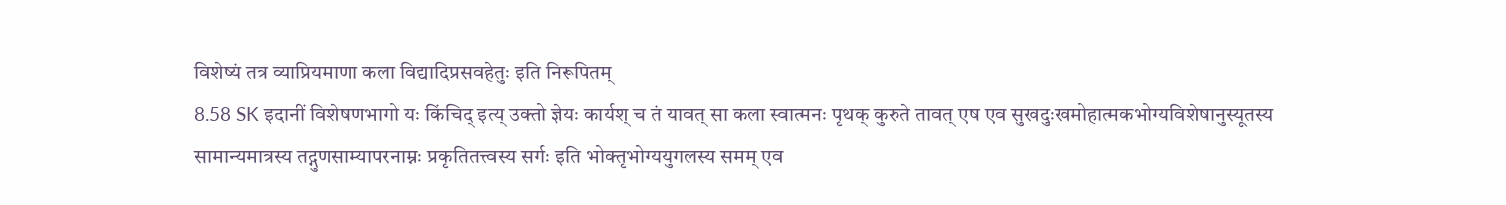विशेष्यं तत्र व्याप्रियमाणा कला विद्यादिप्रसवहेतुः इति निरूपितम्
8.58 SK इदानीं विशेषणभागो यः किंचिद् इत्य् उक्तो ज्ञेयः कार्यश् च तं यावत् सा कला स्वात्मनः पृथक् कुरुते तावत् एष एव सुखदुःखमोहात्मकभोग्यविशेषानुस्यूतस्य सामान्यमात्रस्य तद्गुणसाम्यापरनाम्नः प्रकृतितत्त्वस्य सर्गः इति भोक्तृभोग्ययुगलस्य समम् एव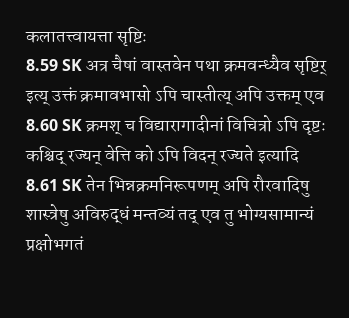कलातत्त्वायत्ता सृष्टिः
8.59 SK अत्र चैषां वास्तवेन पथा क्रमवन्ध्यैव सृष्टिर् इत्य् उक्तं क्रमावभासो ऽपि चास्तीत्य् अपि उक्तम् एव
8.60 SK क्रमश् च विद्यारागादीनां विचित्रो ऽपि दृष्टः कश्चिद् रज्यन् वेत्ति को ऽपि विदन् रज्यते इत्यादि
8.61 SK तेन भिन्नक्रमनिरूपणम् अपि रौरवादिषु शास्त्रेषु अविरुद्धं मन्तव्यं तद् एव तु भोग्यसामान्यं प्रक्षोभगतं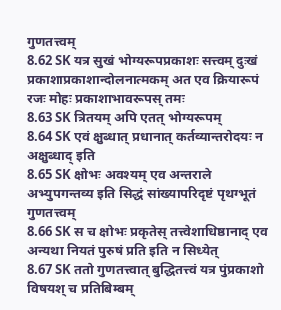गुणतत्त्वम्
8.62 SK यत्र सुखं भोग्यरूपप्रकाशः सत्त्वम् दुःखं प्रकाशाप्रकाशान्दोलनात्मकम् अत एव क्रियारूपं रजः मोहः प्रकाशाभावरूपस् तमः
8.63 SK त्रितयम् अपि एतत् भोग्यरूपम्
8.64 SK एवं क्षुब्धात् प्रधानात् कर्तव्यान्तरोदयः न अक्षुब्धाद् इति
8.65 SK क्षोभः अवश्यम् एव अन्तराले अभ्युपगन्तव्य इति सिद्धं सांख्यापरिदृष्टं पृथग्भूतं गुणतत्त्वम्
8.66 SK स च क्षोभः प्रकृतेस् तत्त्वेशाधिष्ठानाद् एव अन्यथा नियतं पुरुषं प्रति इति न सिध्येत्
8.67 SK ततो गुणतत्त्वात् बुद्धितत्त्वं यत्र पुंप्रकाशो विषयश् च प्रतिबिम्बम्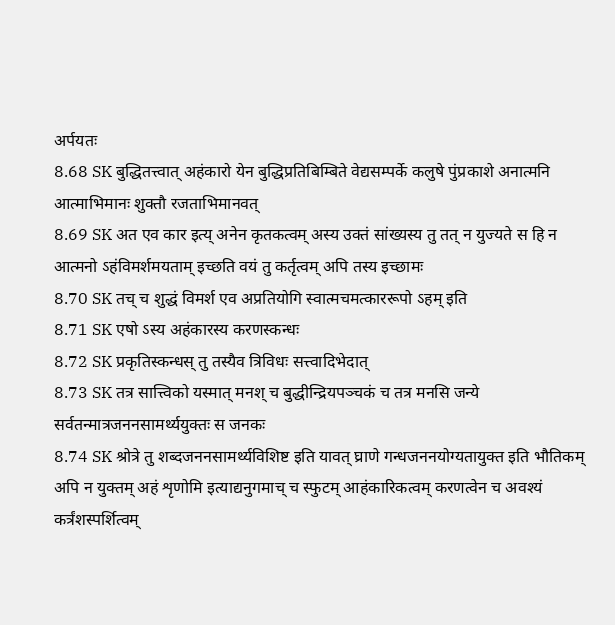अर्पयतः
8.68 SK बुद्धितत्त्वात् अहंकारो येन बुद्धिप्रतिबिम्बिते वेद्यसम्पर्के कलुषे पुंप्रकाशे अनात्मनि आत्माभिमानः शुक्तौ रजताभिमानवत्
8.69 SK अत एव कार इत्य् अनेन कृतकत्वम् अस्य उक्तं सांख्यस्य तु तत् न युज्यते स हि न आत्मनो ऽहंविमर्शमयताम् इच्छति वयं तु कर्तृत्वम् अपि तस्य इच्छामः
8.70 SK तच् च शुद्धं विमर्श एव अप्रतियोगि स्वात्मचमत्काररूपो ऽहम् इति
8.71 SK एषो ऽस्य अहंकारस्य करणस्कन्धः
8.72 SK प्रकृतिस्कन्धस् तु तस्यैव त्रिविधः सत्त्वादिभेदात्
8.73 SK तत्र सात्त्विको यस्मात् मनश् च बुद्धीन्द्रियपञ्चकं च तत्र मनसि जन्ये सर्वतन्मात्रजननसामर्थ्ययुक्तः स जनकः
8.74 SK श्रोत्रे तु शब्दजननसामर्थ्यविशिष्ट इति यावत् घ्राणे गन्धजननयोग्यतायुक्त इति भौतिकम् अपि न युक्तम् अहं शृणोमि इत्याद्यनुगमाच् च स्फुटम् आहंकारिकत्वम् करणत्वेन च अवश्यं कर्त्रंशस्पर्शित्वम्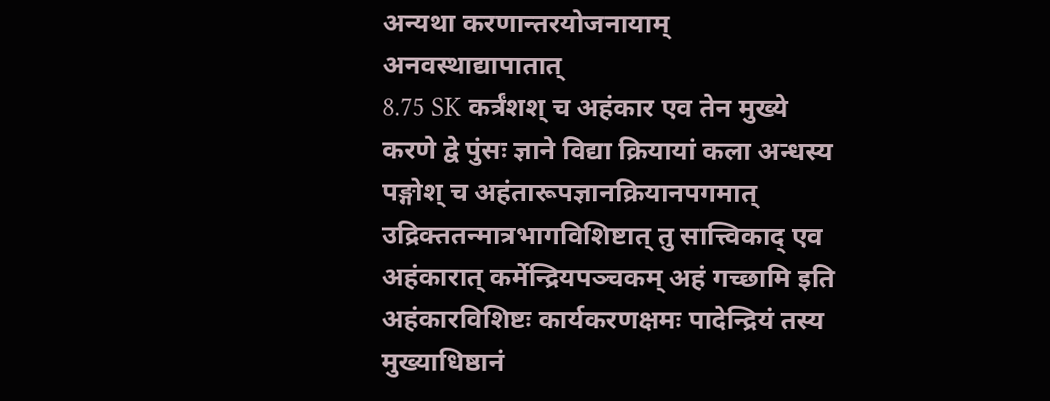अन्यथा करणान्तरयोजनायाम् अनवस्थाद्यापातात्
8.75 SK कर्त्रंशश् च अहंकार एव तेन मुख्ये करणे द्वे पुंसः ज्ञाने विद्या क्रियायां कला अन्धस्य पङ्गोश् च अहंतारूपज्ञानक्रियानपगमात् उद्रिक्ततन्मात्रभागविशिष्टात् तु सात्त्विकाद् एव अहंकारात् कर्मेन्द्रियपञ्चकम् अहं गच्छामि इति अहंकारविशिष्टः कार्यकरणक्षमः पादेन्द्रियं तस्य मुख्याधिष्ठानं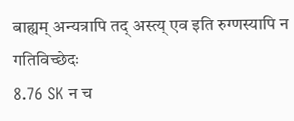बाह्यम् अन्यत्रापि तद् अस्त्य् एव इति रुग्णस्यापि न गतिविच्छेदः
8.76 SK न च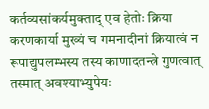कर्तव्यसांकर्यमुक्ताद् एव हेतोः क्रिया करणकार्या मुख्यं च गमनादीनां क्रियात्वं न रूपाद्युपलम्भस्य तस्य काणादतन्त्रे गुणत्वात् तस्मात् अवश्याभ्युपेयः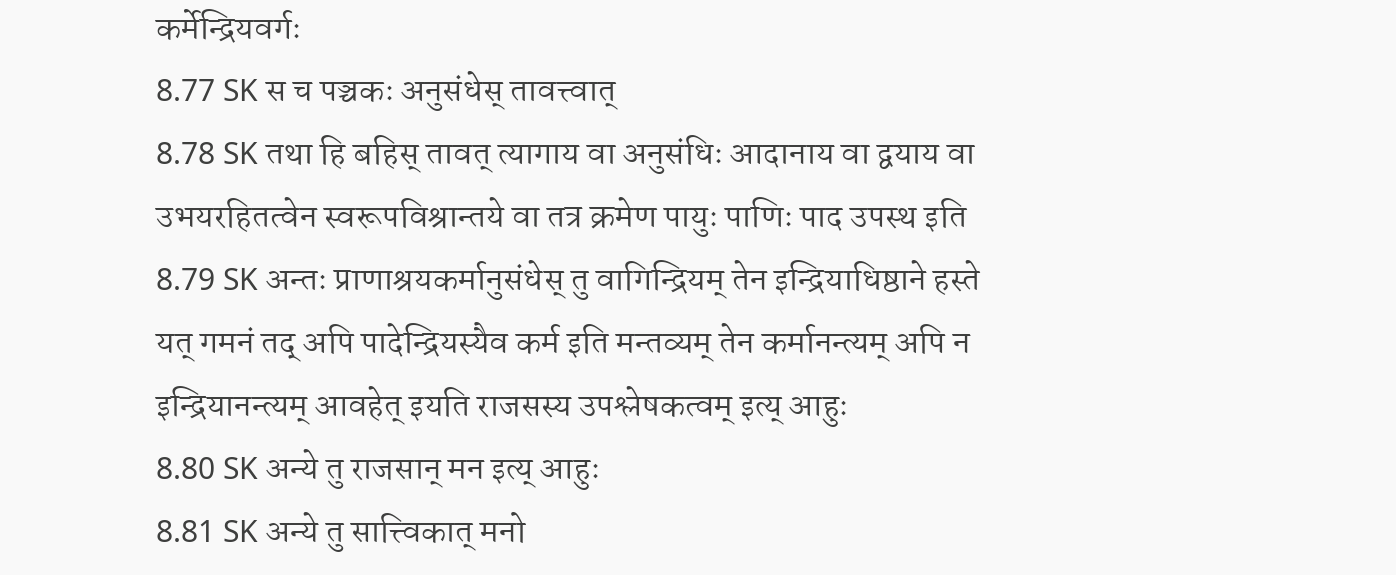कर्मेन्द्रियवर्गः
8.77 SK स च पञ्चकः अनुसंधेस् तावत्त्वात्
8.78 SK तथा हि बहिस् तावत् त्यागाय वा अनुसंधिः आदानाय वा द्वयाय वा उभयरहितत्वेन स्वरूपविश्रान्तये वा तत्र क्रमेण पायुः पाणिः पाद उपस्थ इति
8.79 SK अन्तः प्राणाश्रयकर्मानुसंधेस् तु वागिन्द्रियम् तेन इन्द्रियाधिष्ठाने हस्ते यत् गमनं तद् अपि पादेन्द्रियस्यैव कर्म इति मन्तव्यम् तेन कर्मानन्त्यम् अपि न इन्द्रियानन्त्यम् आवहेत् इयति राजसस्य उपश्लेषकत्वम् इत्य् आहुः
8.80 SK अन्ये तु राजसान् मन इत्य् आहुः
8.81 SK अन्ये तु सात्त्विकात् मनो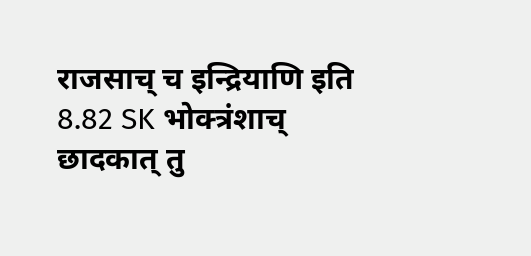राजसाच् च इन्द्रियाणि इति
8.82 SK भोक्त्रंशाच् छादकात् तु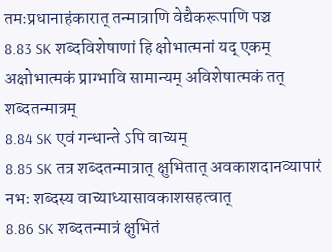तमःप्रधानाहंकारात् तन्मात्राणि वेद्यैकरूपाणि पञ्च
8.83 SK शब्दविशेषाणां हि क्षोभात्मनां यद् एकम् अक्षोभात्मकं प्राग्भावि सामान्यम् अविशेषात्मकं तत् शब्दतन्मात्रम्
8.84 SK एवं गन्धान्ते ऽपि वाच्यम्
8.85 SK तत्र शब्दतन्मात्रात् क्षुभितात् अवकाशदानव्यापारं नभः शब्दस्य वाच्याध्यासावकाशसहत्वात्
8.86 SK शब्दतन्मात्रं क्षुभितं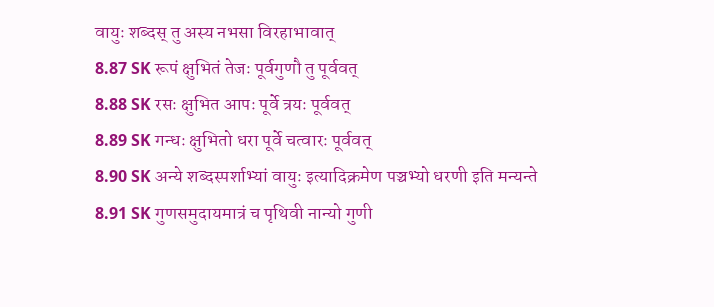वायुः शब्दस् तु अस्य नभसा विरहाभावात्
8.87 SK रूपं क्षुभितं तेजः पूर्वगुणौ तु पूर्ववत्
8.88 SK रसः क्षुभित आपः पूर्वे त्रयः पूर्ववत्
8.89 SK गन्धः क्षुभितो धरा पूर्वे चत्वारः पूर्ववत्
8.90 SK अन्ये शब्दस्पर्शाभ्यां वायुः इत्यादिक्रमेण पञ्चभ्यो धरणी इति मन्यन्ते
8.91 SK गुणसमुदायमात्रं च पृथिवी नान्यो गुणी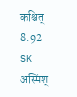कश्चित्
8.92 SK अस्मिंश्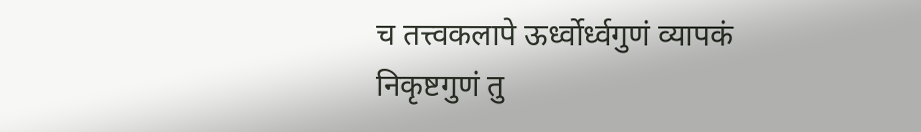च तत्त्वकलापे ऊर्ध्वोर्ध्वगुणं व्यापकं निकृष्टगुणं तु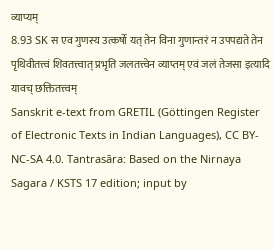व्याप्यम्
8.93 SK स एव गुणस्य उत्कर्षो यत् तेन विना गुणान्तरं न उपपद्यते तेन पृथिवीतत्त्वं शिवतत्त्वात् प्रभृति जलतत्त्वेन व्याप्तम् एवं जलं तेजसा इत्यादि यावच् छक्तितत्त्वम्
Sanskrit e-text from GRETIL (Göttingen Register of Electronic Texts in Indian Languages), CC BY-NC-SA 4.0. Tantrasāra: Based on the Nirnaya Sagara / KSTS 17 edition; input by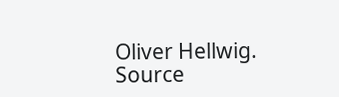Oliver Hellwig.
Source